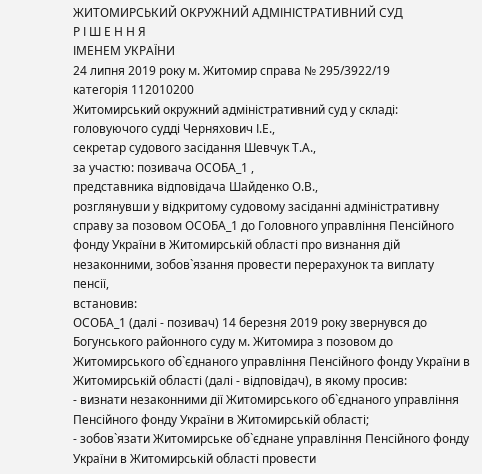ЖИТОМИРСЬКИЙ ОКРУЖНИЙ АДМІНІСТРАТИВНИЙ СУД
Р І Ш Е Н Н Я
ІМЕНЕМ УКРАЇНИ
24 липня 2019 року м. Житомир справа № 295/3922/19
категорія 112010200
Житомирський окружний адміністративний суд у складі:
головуючого судді Черняхович І.Е.,
секретар судового засідання Шевчук Т.А.,
за участю: позивача ОСОБА_1 ,
представника відповідача Шайденко О.В.,
розглянувши у відкритому судовому засіданні адміністративну справу за позовом ОСОБА_1 до Головного управління Пенсійного фонду України в Житомирській області про визнання дій незаконними, зобов`язання провести перерахунок та виплату пенсії,
встановив:
ОСОБА_1 (далі - позивач) 14 березня 2019 року звернувся до Богунського районного суду м. Житомира з позовом до Житомирського об`єднаного управління Пенсійного фонду України в Житомирській області (далі - відповідач), в якому просив:
- визнати незаконними дії Житомирського об`єднаного управління Пенсійного фонду України в Житомирській області;
- зобов`язати Житомирське об`єднане управління Пенсійного фонду України в Житомирській області провести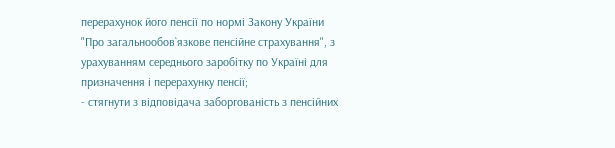перерахунок його пенсії по нормі Закону України "Про загальнообов`язкове пенсійне страхування", з урахуванням середнього заробітку по Україні для призначення і перерахунку пенсії;
- стягнути з відповідача заборгованість з пенсійних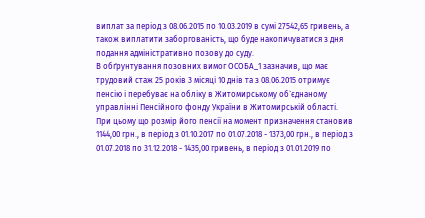виплат за період з 08.06.2015 по 10.03.2019 в сумі 27542,65 гривень, а також виплатити заборгованість, що буде накопичуватися з дня подання адміністративно позову до суду.
В обґрунтування позовних вимог ОСОБА_1 зазначив, що має трудовий стаж 25 років 3 місяці 10 днів та з 08.06.2015 отримує пенсію і перебуває на обліку в Житомирському об`єднаному управлінні Пенсійного фонду України в Житомирській області. При цьому що розмір його пенсії на момент призначення становив 1144,00 грн., в період з 01.10.2017 по 01.07.2018 - 1373,00 грн., в період з 01.07.2018 по 31.12.2018 - 1435,00 гривень, в період з 01.01.2019 по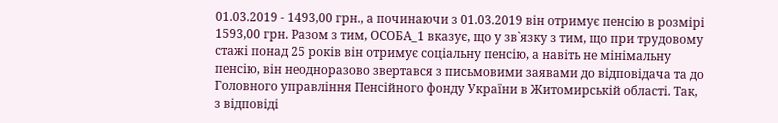01.03.2019 - 1493,00 грн., а починаючи з 01.03.2019 він отримує пенсію в розмірі 1593,00 грн. Разом з тим, ОСОБА_1 вказує, що у зв`язку з тим, що при трудовому стажі понад 25 років він отримує соціальну пенсію, а навіть не мінімальну пенсію, він неодноразово звертався з письмовими заявами до відповідача та до Головного управління Пенсійного фонду України в Житомирській області. Так, з відповіді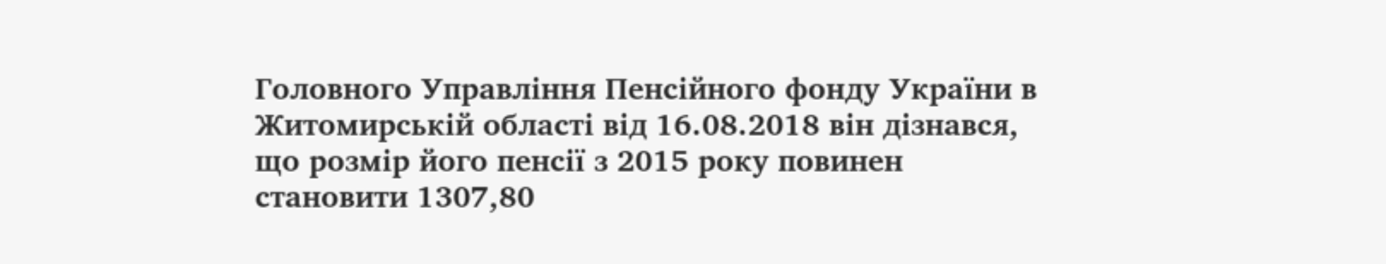Головного Управління Пенсійного фонду України в Житомирській області від 16.08.2018 він дізнався, що розмір його пенсії з 2015 року повинен становити 1307,80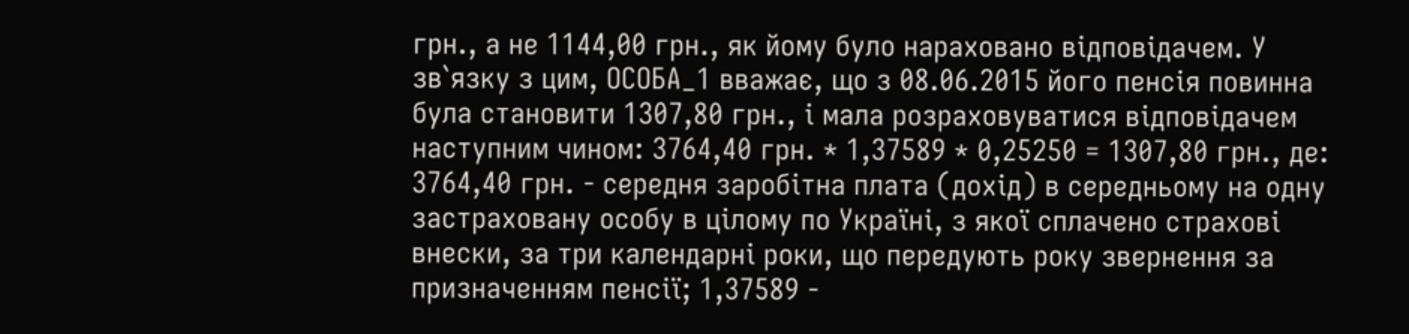грн., а не 1144,00 грн., як йому було нараховано відповідачем. У зв`язку з цим, ОСОБА_1 вважає, що з 08.06.2015 його пенсія повинна була становити 1307,80 грн., і мала розраховуватися відповідачем наступним чином: 3764,40 грн. * 1,37589 * 0,25250 = 1307,80 грн., де: 3764,40 грн. - середня заробітна плата (дохід) в середньому на одну застраховану особу в цілому по Україні, з якої сплачено страхові внески, за три календарні роки, що передують року звернення за призначенням пенсії; 1,37589 -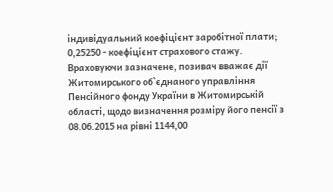індивідуальний коефіцієнт заробітної плати; 0,25250 - коефіцієнт страхового стажу.
Враховуючи зазначене, позивач вважає дії Житомирського об`єднаного управління Пенсійного фонду України в Житомирській області, щодо визначення розміру його пенсії з 08.06.2015 на рівні 1144,00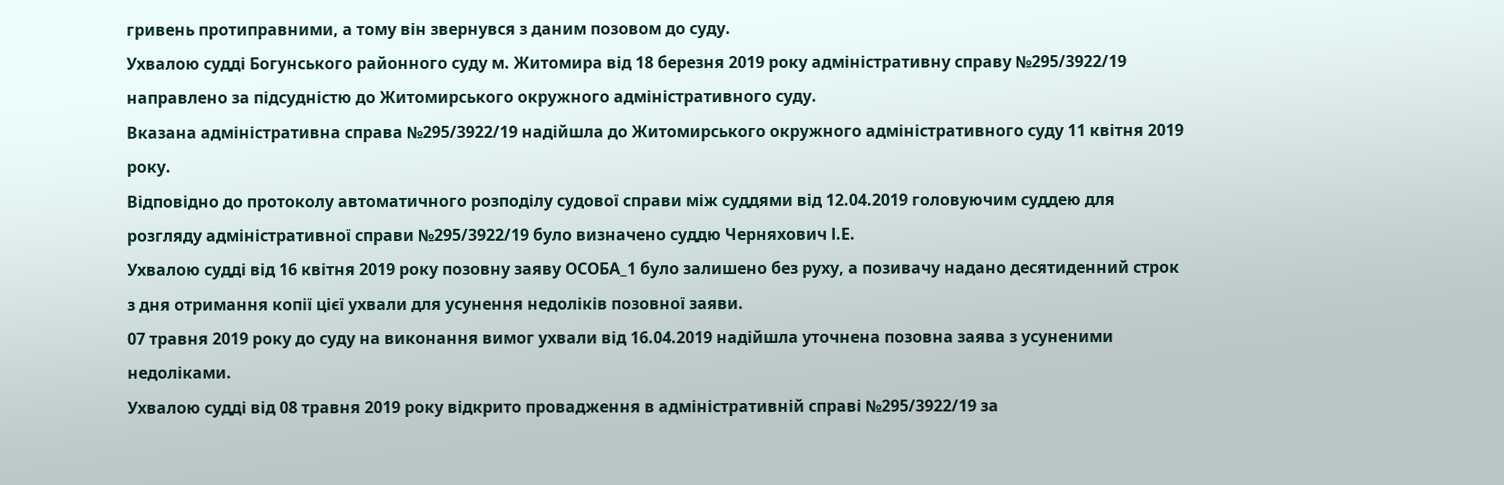гривень протиправними, а тому він звернувся з даним позовом до суду.
Ухвалою судді Богунського районного суду м. Житомира від 18 березня 2019 року адміністративну справу №295/3922/19 направлено за підсудністю до Житомирського окружного адміністративного суду.
Вказана адміністративна справа №295/3922/19 надійшла до Житомирського окружного адміністративного суду 11 квітня 2019 року.
Відповідно до протоколу автоматичного розподілу судової справи між суддями від 12.04.2019 головуючим суддею для розгляду адміністративної справи №295/3922/19 було визначено суддю Черняхович І.Е.
Ухвалою судді від 16 квітня 2019 року позовну заяву ОСОБА_1 було залишено без руху, а позивачу надано десятиденний строк з дня отримання копії цієї ухвали для усунення недоліків позовної заяви.
07 травня 2019 року до суду на виконання вимог ухвали від 16.04.2019 надійшла уточнена позовна заява з усуненими недоліками.
Ухвалою судді від 08 травня 2019 року відкрито провадження в адміністративній справі №295/3922/19 за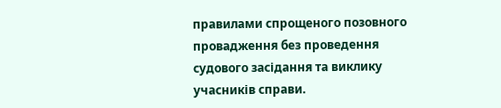правилами спрощеного позовного провадження без проведення судового засідання та виклику учасників справи.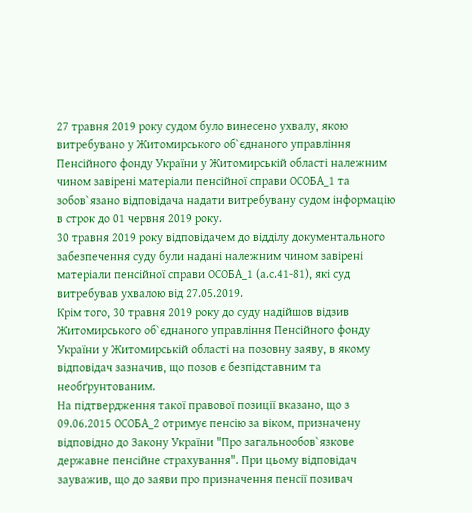27 травня 2019 року судом було винесено ухвалу, якою витребувано у Житомирського об`єднаного управління Пенсійного фонду України у Житомирській області належним чином завірені матеріали пенсійної справи ОСОБА_1 та зобов`язано відповідача надати витребувану судом інформацію в строк до 01 червня 2019 року.
30 травня 2019 року відповідачем до відділу документального забезпечення суду були надані належним чином завірені матеріали пенсійної справи ОСОБА_1 (а.с.41-81), які суд витребував ухвалою від 27.05.2019.
Крім того, 30 травня 2019 року до суду надійшов відзив Житомирського об`єднаного управління Пенсійного фонду України у Житомирській області на позовну заяву, в якому відповідач зазначив, що позов є безпідставним та необґрунтованим.
На підтвердження такої правової позиції вказано, що з 09.06.2015 ОСОБА_2 отримує пенсію за віком, призначену відповідно до Закону України "Про загальнообов`язкове державне пенсійне страхування". При цьому відповідач зауважив, що до заяви про призначення пенсії позивач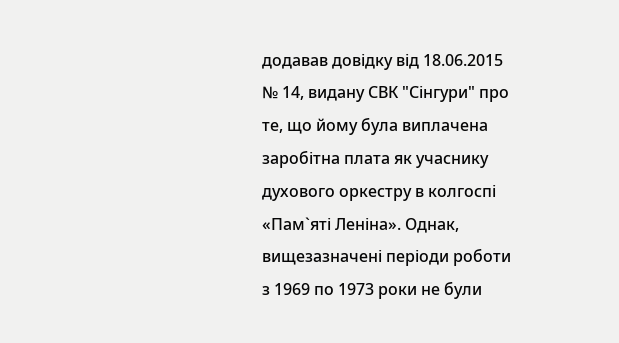додавав довідку від 18.06.2015 № 14, видану СВК "Сінгури" про те, що йому була виплачена заробітна плата як учаснику духового оркестру в колгоспі «Пам`яті Леніна». Однак, вищезазначені періоди роботи з 1969 по 1973 роки не були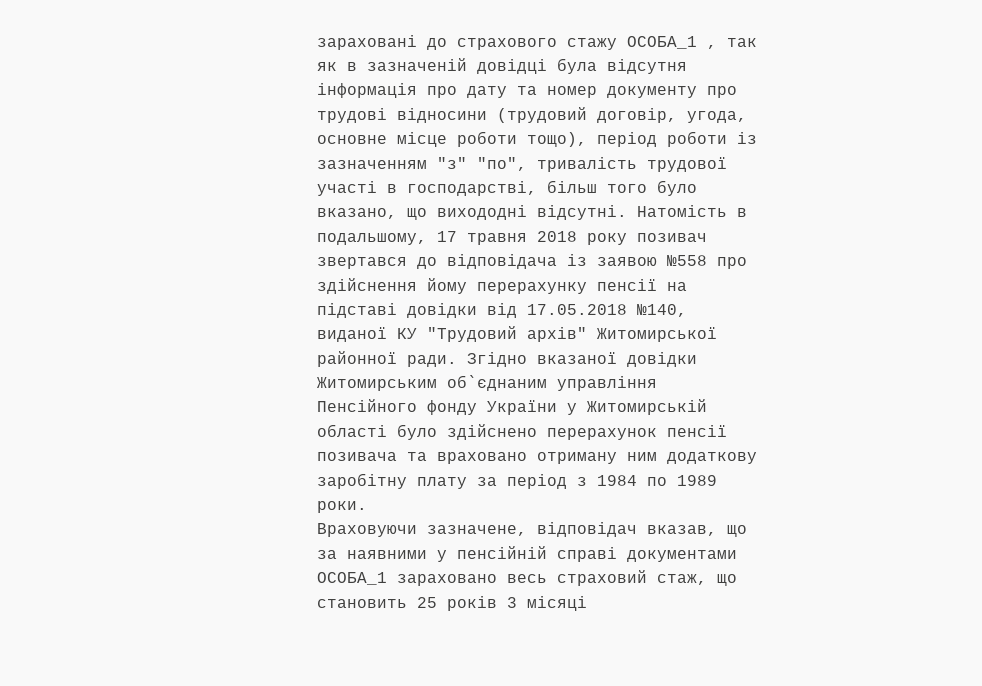зараховані до страхового стажу ОСОБА_1 , так як в зазначеній довідці була відсутня інформація про дату та номер документу про трудові відносини (трудовий договір, угода, основне місце роботи тощо), період роботи із зазначенням "з" "по", тривалість трудової участі в господарстві, більш того було вказано, що вихододні відсутні. Натомість в подальшому, 17 травня 2018 року позивач звертався до відповідача із заявою №558 про здійснення йому перерахунку пенсії на підставі довідки від 17.05.2018 №140, виданої КУ "Трудовий архів" Житомирської районної ради. Згідно вказаної довідки Житомирським об`єднаним управління Пенсійного фонду України у Житомирській області було здійснено перерахунок пенсії позивача та враховано отриману ним додаткову заробітну плату за період з 1984 по 1989 роки.
Враховуючи зазначене, відповідач вказав, що за наявними у пенсійній справі документами ОСОБА_1 зараховано весь страховий стаж, що становить 25 років 3 місяці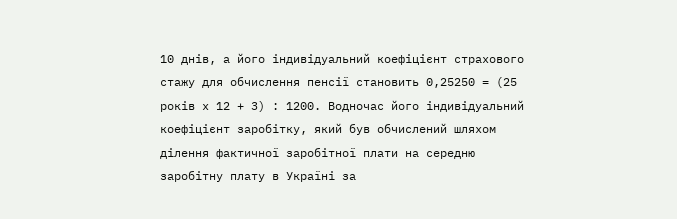10 днів, а його індивідуальний коефіцієнт страхового стажу для обчислення пенсії становить 0,25250 = (25 років х 12 + 3) : 1200. Водночас його індивідуальний коефіцієнт заробітку, який був обчислений шляхом ділення фактичної заробітної плати на середню заробітну плату в Україні за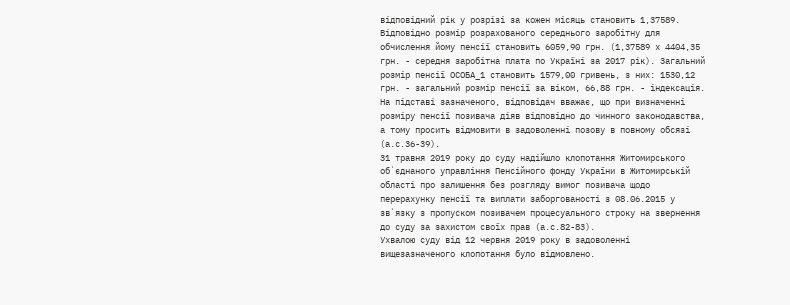відповідний рік у розрізі за кожен місяць становить 1,37589. Відповідно розмір розрахованого середнього заробітну для обчислення йому пенсії становить 6059,90 грн. (1,37589 х 4404,35 грн. - середня заробітна плата по Україні за 2017 рік). Загальний розмір пенсії ОСОБА_1 становить 1579,00 гривень, з них: 1530,12 грн. - загальний розмір пенсії за віком, 66,88 грн. - індексація.
На підставі зазначеного, відповідач вважає, що при визначенні розміру пенсії позивача діяв відповідно до чинного законодавства, а тому просить відмовити в задоволенні позову в повному обсязі (а.с.36-39).
31 травня 2019 року до суду надійшло клопотання Житомирського об`єднаного управління Пенсійного фонду України в Житомирській області про залишення без розгляду вимог позивача щодо перерахунку пенсії та виплати заборгованості з 08.06.2015 у зв`язку з пропуском позивачем процесуального строку на звернення до суду за захистом своїх прав (а.с.82-83).
Ухвалою суду від 12 червня 2019 року в задоволенні вищезазначеного клопотання було відмовлено.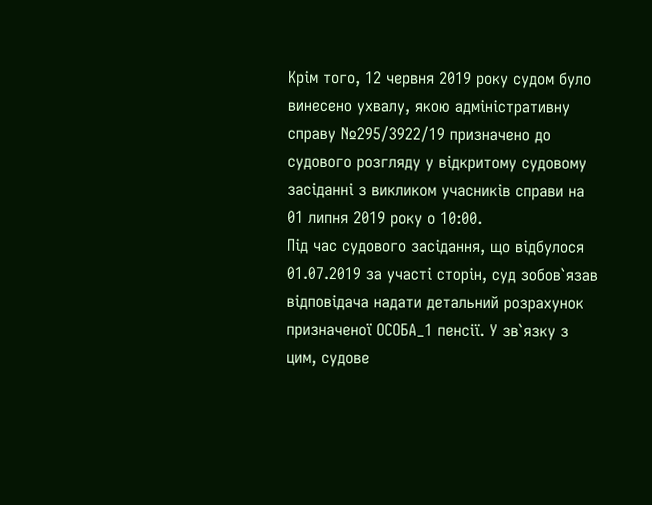Крім того, 12 червня 2019 року судом було винесено ухвалу, якою адміністративну справу №295/3922/19 призначено до судового розгляду у відкритому судовому засіданні з викликом учасників справи на 01 липня 2019 року о 10:00.
Під час судового засідання, що відбулося 01.07.2019 за участі сторін, суд зобов`язав відповідача надати детальний розрахунок призначеної ОСОБА_1 пенсії. У зв`язку з цим, судове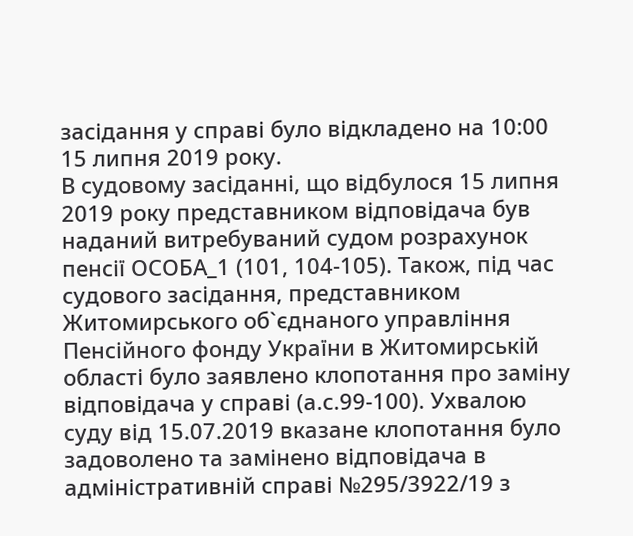засідання у справі було відкладено на 10:00 15 липня 2019 року.
В судовому засіданні, що відбулося 15 липня 2019 року представником відповідача був наданий витребуваний судом розрахунок пенсії ОСОБА_1 (101, 104-105). Також, під час судового засідання, представником Житомирського об`єднаного управління Пенсійного фонду України в Житомирській області було заявлено клопотання про заміну відповідача у справі (а.с.99-100). Ухвалою суду від 15.07.2019 вказане клопотання було задоволено та замінено відповідача в адміністративній справі №295/3922/19 з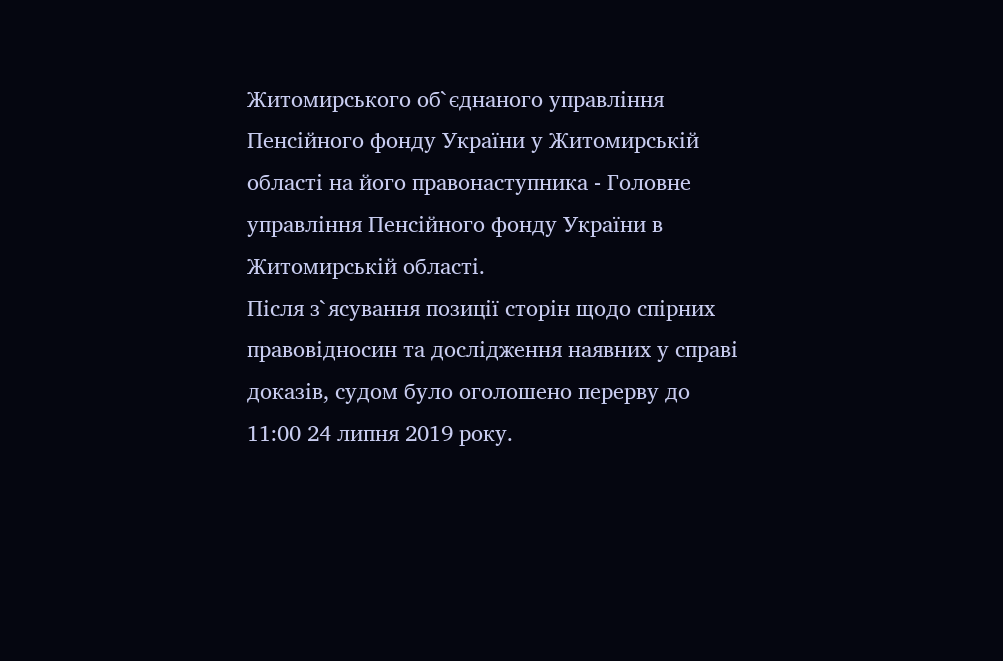Житомирського об`єднаного управління Пенсійного фонду України у Житомирській області на його правонаступника - Головне управління Пенсійного фонду України в Житомирській області.
Після з`ясування позиції сторін щодо спірних правовідносин та дослідження наявних у справі доказів, судом було оголошено перерву до 11:00 24 липня 2019 року.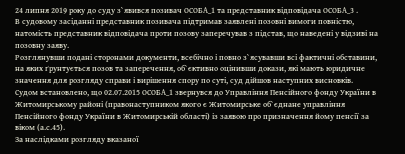24 липня 2019 року до суду з`явився позивач ОСОБА_1 та представник відповідача ОСОБА_3 .
В судовому засіданні представник позивача підтримав заявлені позовні вимоги повністю, натомість представник відповідача проти позову заперечував з підстав, що наведені у відзиві на позовну заяву.
Розглянувши подані сторонами документи, всебічно і повно з`ясувавши всі фактичні обставини, на яких ґрунтується позов та заперечення, об`єктивно оцінивши докази, які мають юридичне значення для розгляду справи і вирішення спору по суті, суд дійшов наступних висновків.
Судом встановлено, що 02.07.2015 ОСОБА_1 звернувся до Управління Пенсійного фонду України в Житомирському районі (правонаступником якого є Житомирське об`єднане управління Пенсійного фонду України в Житомирській області) із заявою про призначення йому пенсії за віком (а.с.45).
За наслідками розгляду вказаної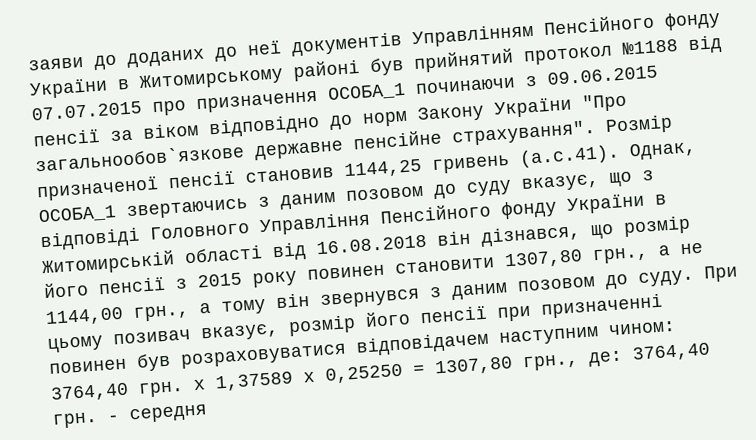заяви до доданих до неї документів Управлінням Пенсійного фонду України в Житомирському районі був прийнятий протокол №1188 від 07.07.2015 про призначення ОСОБА_1 починаючи з 09.06.2015 пенсії за віком відповідно до норм Закону України "Про загальнообов`язкове державне пенсійне страхування". Розмір призначеної пенсії становив 1144,25 гривень (а.с.41). Однак, ОСОБА_1 звертаючись з даним позовом до суду вказує, що з відповіді Головного Управління Пенсійного фонду України в Житомирській області від 16.08.2018 він дізнався, що розмір його пенсії з 2015 року повинен становити 1307,80 грн., а не 1144,00 грн., а тому він звернувся з даним позовом до суду. При цьому позивач вказує, розмір його пенсії при призначенні повинен був розраховуватися відповідачем наступним чином: 3764,40 грн. х 1,37589 х 0,25250 = 1307,80 грн., де: 3764,40 грн. - середня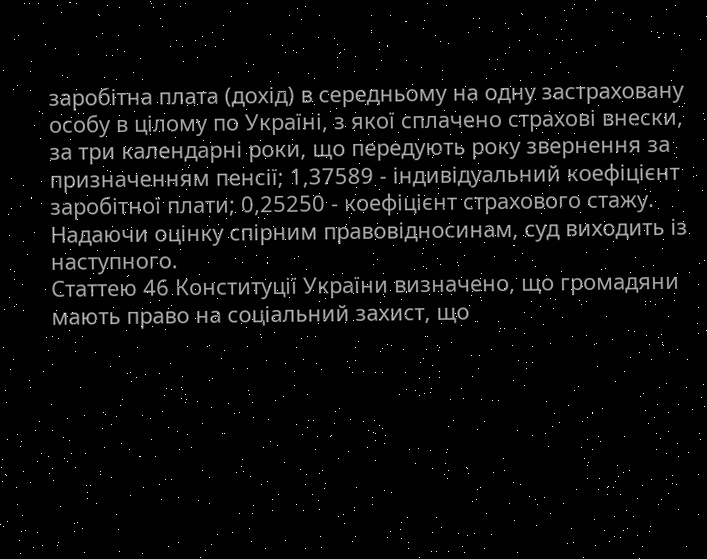заробітна плата (дохід) в середньому на одну застраховану особу в цілому по Україні, з якої сплачено страхові внески, за три календарні роки, що передують року звернення за призначенням пенсії; 1,37589 - індивідуальний коефіцієнт заробітної плати; 0,25250 - коефіцієнт страхового стажу.
Надаючи оцінку спірним правовідносинам, суд виходить із наступного.
Статтею 46 Конституції України визначено, що громадяни мають право на соціальний захист, що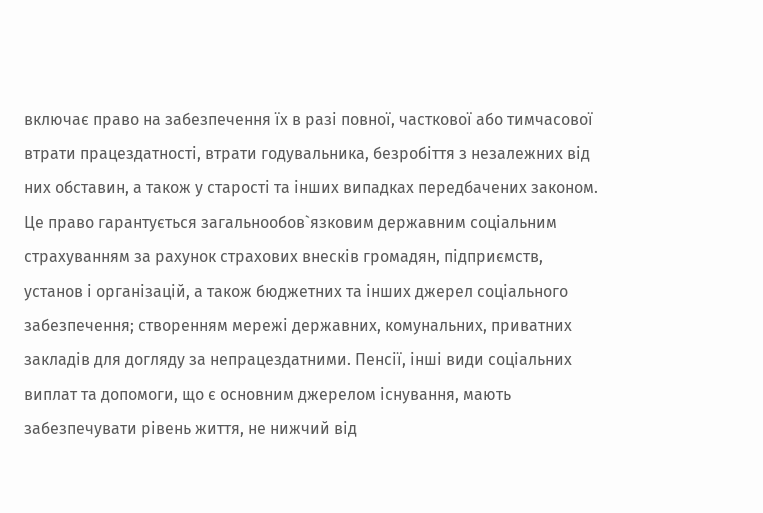включає право на забезпечення їх в разі повної, часткової або тимчасової втрати працездатності, втрати годувальника, безробіття з незалежних від них обставин, а також у старості та інших випадках передбачених законом. Це право гарантується загальнообов`язковим державним соціальним страхуванням за рахунок страхових внесків громадян, підприємств, установ і організацій, а також бюджетних та інших джерел соціального забезпечення; створенням мережі державних, комунальних, приватних закладів для догляду за непрацездатними. Пенсії, інші види соціальних виплат та допомоги, що є основним джерелом існування, мають забезпечувати рівень життя, не нижчий від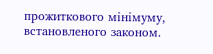прожиткового мінімуму, встановленого законом.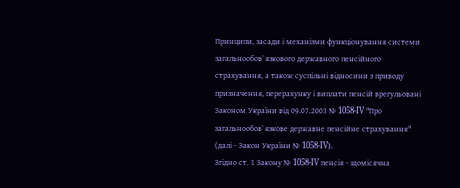Принципи, засади і механізми функціонування системи загальнообов`язкового державного пенсійного страхування, а також суспільні відносини з приводу призначення, перерахунку і виплати пенсій врегульовані Законом України від 09.07.2003 № 1058-IV "Про загальнообов`язкове державне пенсійне страхування" (далі - Закон України № 1058-IV).
Згідно ст. 1 Закону № 1058-IV пенсія - щомісячна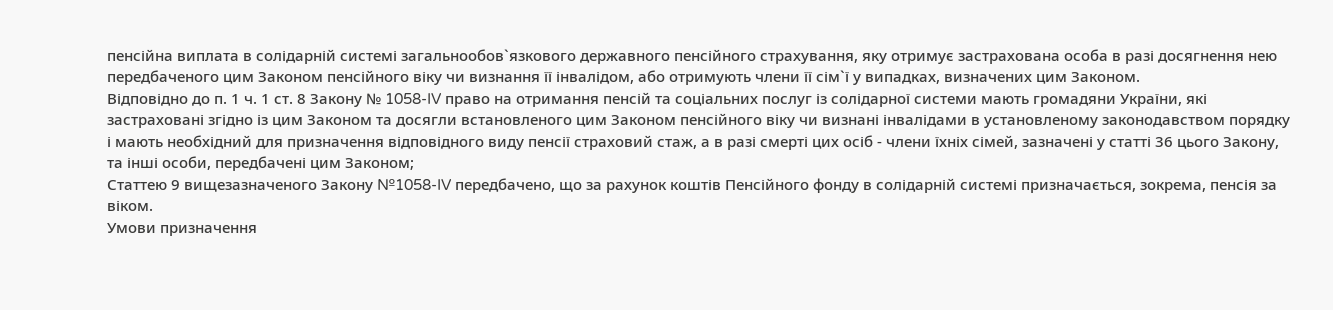пенсійна виплата в солідарній системі загальнообов`язкового державного пенсійного страхування, яку отримує застрахована особа в разі досягнення нею передбаченого цим Законом пенсійного віку чи визнання її інвалідом, або отримують члени її сім`ї у випадках, визначених цим Законом.
Відповідно до п. 1 ч. 1 ст. 8 Закону № 1058-IV право на отримання пенсій та соціальних послуг із солідарної системи мають громадяни України, які застраховані згідно із цим Законом та досягли встановленого цим Законом пенсійного віку чи визнані інвалідами в установленому законодавством порядку і мають необхідний для призначення відповідного виду пенсії страховий стаж, а в разі смерті цих осіб - члени їхніх сімей, зазначені у статті 36 цього Закону, та інші особи, передбачені цим Законом;
Статтею 9 вищезазначеного Закону №1058-IV передбачено, що за рахунок коштів Пенсійного фонду в солідарній системі призначається, зокрема, пенсія за віком.
Умови призначення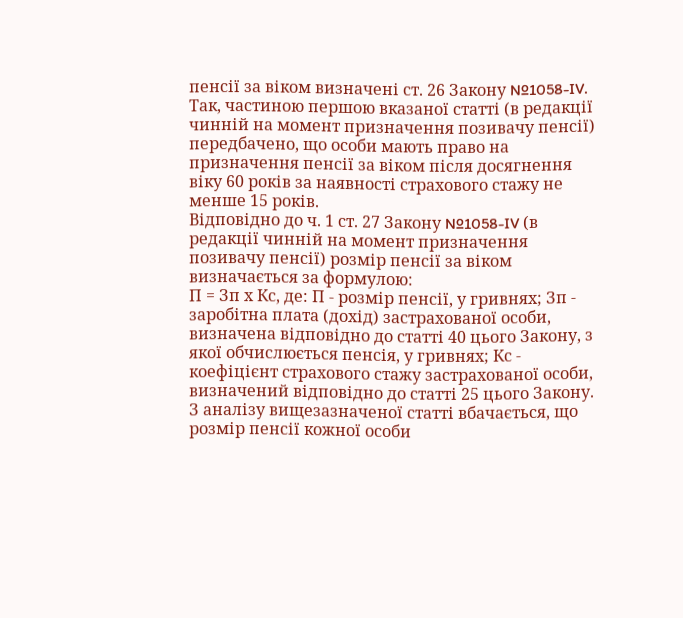пенсії за віком визначені ст. 26 Закону №1058-IV. Так, частиною першою вказаної статті (в редакції чинній на момент призначення позивачу пенсії) передбачено, що особи мають право на призначення пенсії за віком після досягнення віку 60 років за наявності страхового стажу не менше 15 років.
Відповідно до ч. 1 ст. 27 Закону №1058-IV (в редакції чинній на момент призначення позивачу пенсії) розмір пенсії за віком визначається за формулою:
П = Зп х Кс, де: П - розмір пенсії, у гривнях; Зп - заробітна плата (дохід) застрахованої особи, визначена відповідно до статті 40 цього Закону, з якої обчислюється пенсія, у гривнях; Кс - коефіцієнт страхового стажу застрахованої особи, визначений відповідно до статті 25 цього Закону.
З аналізу вищезазначеної статті вбачається, що розмір пенсії кожної особи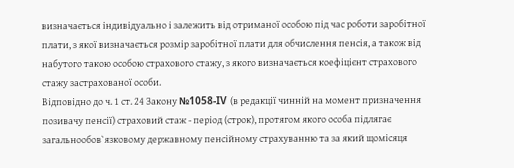визначається індивідуально і залежить від отриманої особою під час роботи заробітної плати, з якої визначається розмір заробітної плати для обчислення пенсія, а також від набутого такою особою страхового стажу, з якого визначається коефіцієнт страхового стажу застрахованої особи.
Відповідно до ч. 1 ст. 24 Закону №1058-IV (в редакції чинній на момент призначення позивачу пенсії) страховий стаж - період (строк), протягом якого особа підлягає загальнообов`язковому державному пенсійному страхуванню та за який щомісяця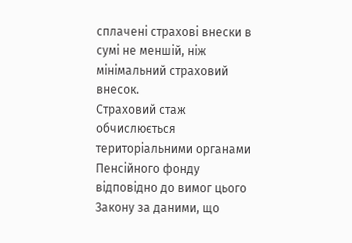сплачені страхові внески в сумі не меншій, ніж мінімальний страховий внесок.
Страховий стаж обчислюється територіальними органами Пенсійного фонду відповідно до вимог цього Закону за даними, що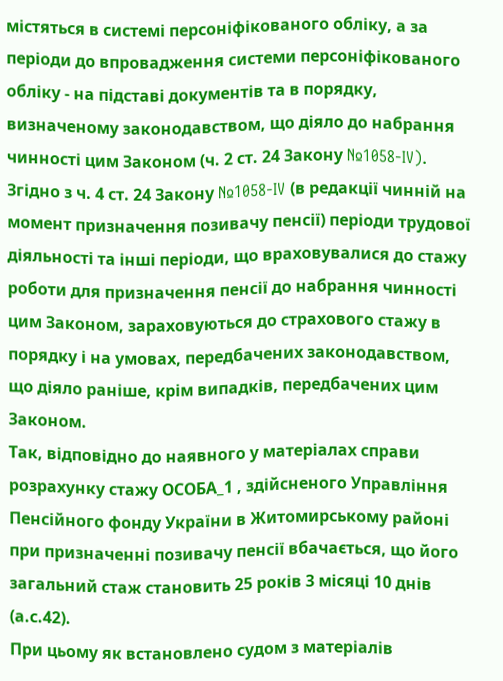містяться в системі персоніфікованого обліку, а за періоди до впровадження системи персоніфікованого обліку - на підставі документів та в порядку, визначеному законодавством, що діяло до набрання чинності цим Законом (ч. 2 ст. 24 Закону №1058-IV).
Згідно з ч. 4 ст. 24 Закону №1058-IV (в редакції чинній на момент призначення позивачу пенсії) періоди трудової діяльності та інші періоди, що враховувалися до стажу роботи для призначення пенсії до набрання чинності цим Законом, зараховуються до страхового стажу в порядку і на умовах, передбачених законодавством, що діяло раніше, крім випадків, передбачених цим Законом.
Так, відповідно до наявного у матеріалах справи розрахунку стажу ОСОБА_1 , здійсненого Управління Пенсійного фонду України в Житомирському районі при призначенні позивачу пенсії вбачається, що його загальний стаж становить 25 років 3 місяці 10 днів (а.с.42).
При цьому як встановлено судом з матеріалів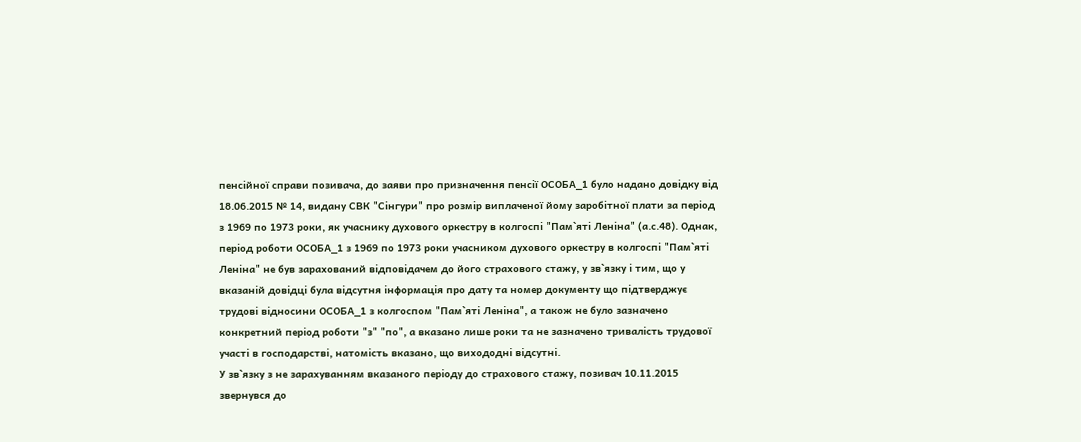пенсійної справи позивача, до заяви про призначення пенсії ОСОБА_1 було надано довідку від 18.06.2015 № 14, видану СВК "Сінгури" про розмір виплаченої йому заробітної плати за період з 1969 по 1973 роки, як учаснику духового оркестру в колгоспі "Пам`яті Леніна" (а.с.48). Однак, період роботи ОСОБА_1 з 1969 по 1973 роки учасником духового оркестру в колгоспі "Пам`яті Леніна" не був зарахований відповідачем до його страхового стажу, у зв`язку і тим, що у вказаній довідці була відсутня інформація про дату та номер документу що підтверджує трудові відносини ОСОБА_1 з колгоспом "Пам`яті Леніна", а також не було зазначено конкретний період роботи "з" "по", а вказано лише роки та не зазначено тривалість трудової участі в господарстві, натомість вказано, що вихододні відсутні.
У зв`язку з не зарахуванням вказаного періоду до страхового стажу, позивач 10.11.2015 звернувся до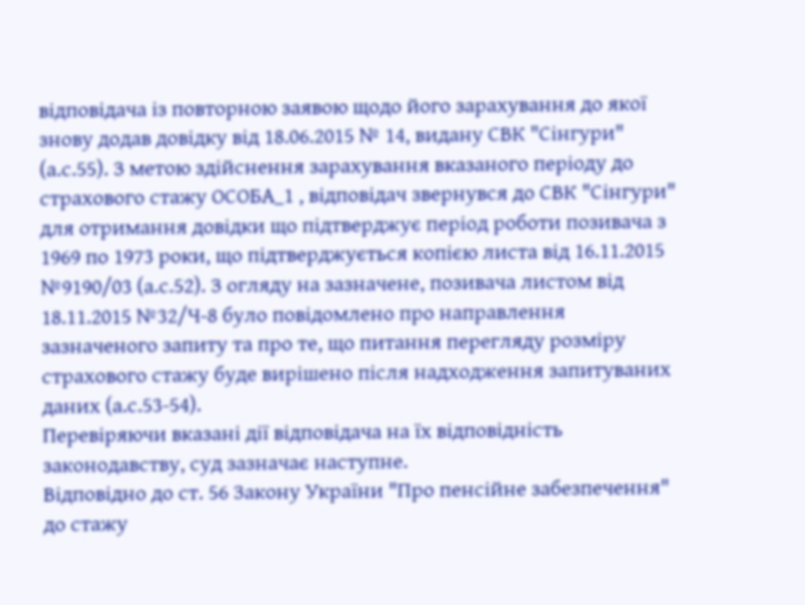відповідача із повторною заявою щодо його зарахування до якої знову додав довідку від 18.06.2015 № 14, видану СВК "Сінгури" (а.с.55). З метою здійснення зарахування вказаного періоду до страхового стажу ОСОБА_1 , відповідач звернувся до СВК "Сінгури" для отримання довідки що підтверджує період роботи позивача з 1969 по 1973 роки, що підтверджується копією листа від 16.11.2015 №9190/03 (а.с.52). З огляду на зазначене, позивача листом від 18.11.2015 №32/Ч-8 було повідомлено про направлення зазначеного запиту та про те, що питання перегляду розміру страхового стажу буде вирішено після надходження запитуваних даних (а.с.53-54).
Перевіряючи вказані дії відповідача на їх відповідність законодавству, суд зазначає наступне.
Відповідно до ст. 56 Закону України "Про пенсійне забезпечення" до стажу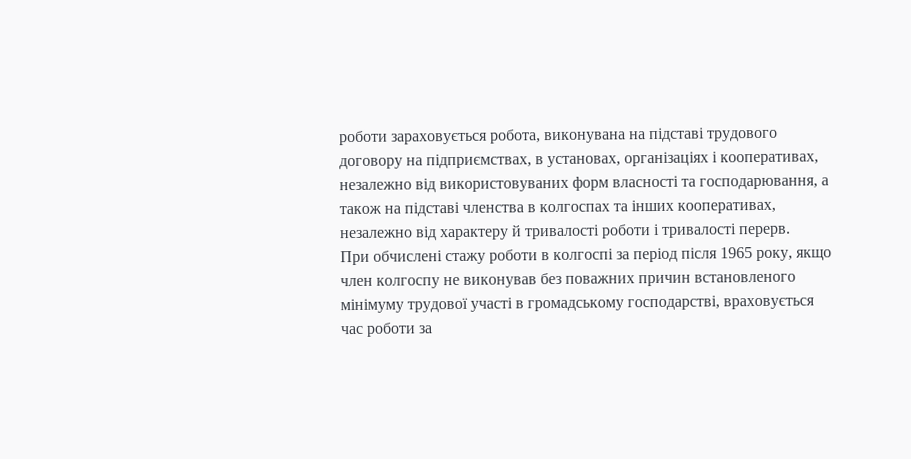роботи зараховується робота, виконувана на підставі трудового договору на підприємствах, в установах, організаціях і кооперативах, незалежно від використовуваних форм власності та господарювання, а також на підставі членства в колгоспах та інших кооперативах, незалежно від характеру й тривалості роботи і тривалості перерв.
При обчислені стажу роботи в колгоспі за період після 1965 року, якщо член колгоспу не виконував без поважних причин встановленого мінімуму трудової участі в громадському господарстві, враховується час роботи за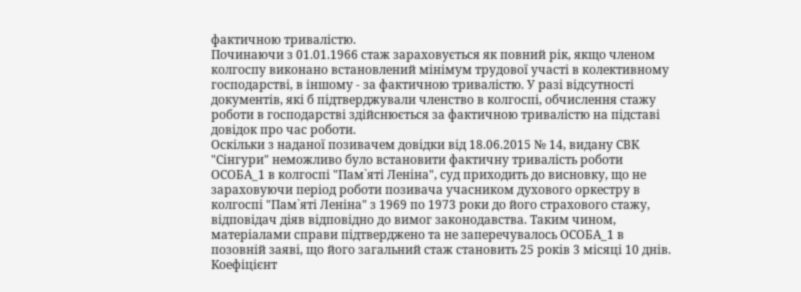фактичною тривалістю.
Починаючи з 01.01.1966 стаж зараховується як повний рік, якщо членом колгоспу виконано встановлений мінімум трудової участі в колективному господарстві, в іншому - за фактичною тривалістю. У разі відсутності документів, які б підтверджували членство в колгоспі, обчислення стажу роботи в господарстві здійснюється за фактичною тривалістю на підставі довідок про час роботи.
Оскільки з наданої позивачем довідки від 18.06.2015 № 14, видану СВК "Сінгури" неможливо було встановити фактичну тривалість роботи ОСОБА_1 в колгоспі "Пам`яті Леніна", суд приходить до висновку, що не зараховуючи період роботи позивача учасником духового оркестру в колгоспі "Пам`яті Леніна" з 1969 по 1973 роки до його страхового стажу, відповідач діяв відповідно до вимог законодавства. Таким чином, матеріалами справи підтверджено та не заперечувалось ОСОБА_1 в позовній заяві, що його загальний стаж становить 25 років 3 місяці 10 днів.
Коефіцієнт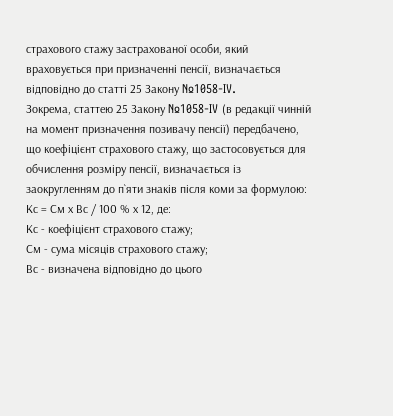страхового стажу застрахованої особи, який враховується при призначенні пенсії, визначається відповідно до статті 25 Закону №1058-IV.
Зокрема, статтею 25 Закону №1058-IV (в редакції чинній на момент призначення позивачу пенсії) передбачено, що коефіцієнт страхового стажу, що застосовується для обчислення розміру пенсії, визначається із заокругленням до п`яти знаків після коми за формулою:
Кс = См х Вс / 100 % х 12, де:
Кс - коефіцієнт страхового стажу;
См - сума місяців страхового стажу;
Вс - визначена відповідно до цього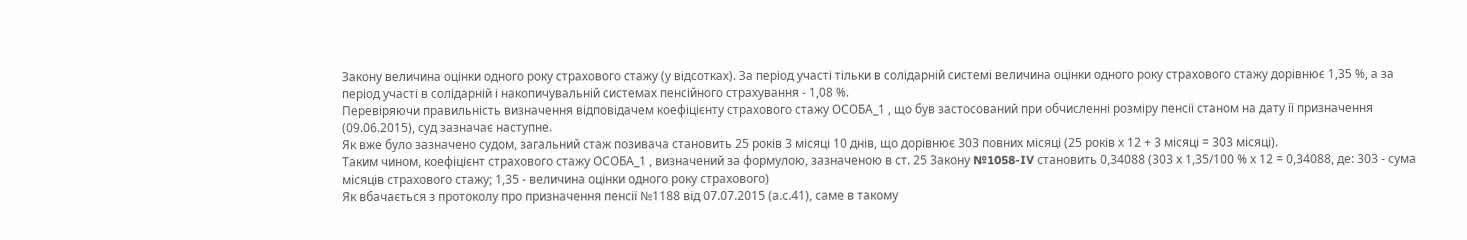Закону величина оцінки одного року страхового стажу (у відсотках). За період участі тільки в солідарній системі величина оцінки одного року страхового стажу дорівнює 1,35 %, а за період участі в солідарній і накопичувальній системах пенсійного страхування - 1,08 %.
Перевіряючи правильність визначення відповідачем коефіцієнту страхового стажу ОСОБА_1 , що був застосований при обчисленні розміру пенсії станом на дату її призначення (09.06.2015), суд зазначає наступне.
Як вже було зазначено судом, загальний стаж позивача становить 25 років 3 місяці 10 днів, що дорівнює 303 повних місяці (25 років х 12 + 3 місяці = 303 місяці).
Таким чином, коефіцієнт страхового стажу ОСОБА_1 , визначений за формулою, зазначеною в ст. 25 Закону №1058-IV становить 0,34088 (303 х 1,35/100 % х 12 = 0,34088, де: 303 - сума місяців страхового стажу; 1,35 - величина оцінки одного року страхового)
Як вбачається з протоколу про призначення пенсії №1188 від 07.07.2015 (а.с.41), саме в такому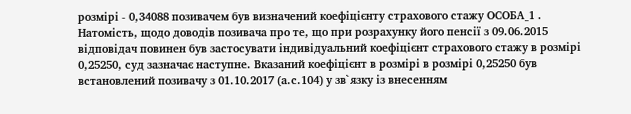розмірі - 0,34088 позивачем був визначений коефіцієнту страхового стажу ОСОБА_1 . Натомість, щодо доводів позивача про те, що при розрахунку його пенсії з 09.06.2015 відповідач повинен був застосувати індивідуальний коефіцієнт страхового стажу в розмірі 0,25250, суд зазначає наступне. Вказаний коефіцієнт в розмірі в розмірі 0,25250 був встановлений позивачу з 01.10.2017 (а.с.104) у зв`язку із внесенням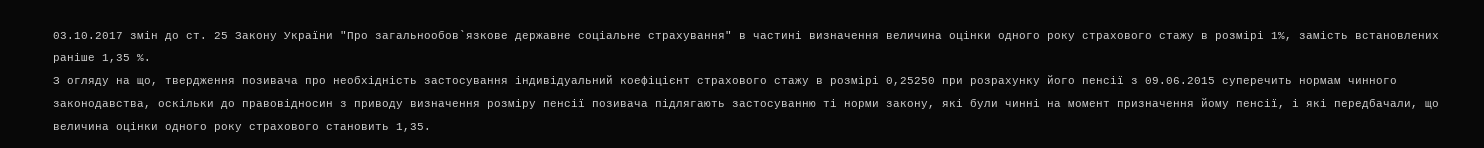03.10.2017 змін до ст. 25 Закону України "Про загальнообов`язкове державне соціальне страхування" в частині визначення величина оцінки одного року страхового стажу в розмірі 1%, замість встановлених раніше 1,35 %.
З огляду на що, твердження позивача про необхідність застосування індивідуальний коефіцієнт страхового стажу в розмірі 0,25250 при розрахунку його пенсії з 09.06.2015 суперечить нормам чинного законодавства, оскільки до правовідносин з приводу визначення розміру пенсії позивача підлягають застосуванню ті норми закону, які були чинні на момент призначення йому пенсії, і які передбачали, що величина оцінки одного року страхового становить 1,35.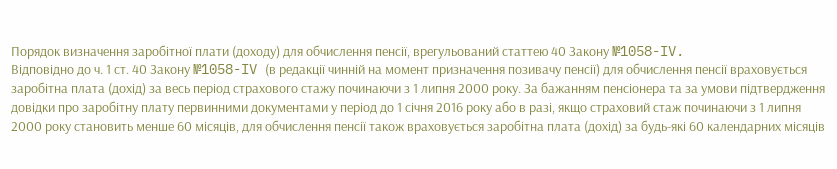Порядок визначення заробітної плати (доходу) для обчислення пенсії, врегульований статтею 40 Закону №1058-IV.
Відповідно до ч. 1 ст. 40 Закону №1058-IV (в редакції чинній на момент призначення позивачу пенсії) для обчислення пенсії враховується заробітна плата (дохід) за весь період страхового стажу починаючи з 1 липня 2000 року. За бажанням пенсіонера та за умови підтвердження довідки про заробітну плату первинними документами у період до 1 січня 2016 року або в разі, якщо страховий стаж починаючи з 1 липня 2000 року становить менше 60 місяців, для обчислення пенсії також враховується заробітна плата (дохід) за будь-які 60 календарних місяців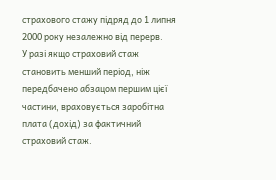страхового стажу підряд до 1 липня 2000 року незалежно від перерв.
У разі якщо страховий стаж становить менший період, ніж передбачено абзацом першим цієї частини, враховується заробітна плата (дохід) за фактичний страховий стаж.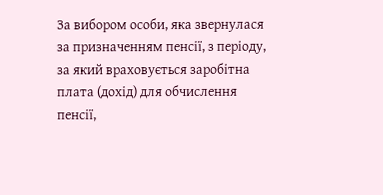За вибором особи, яка звернулася за призначенням пенсії, з періоду, за який враховується заробітна плата (дохід) для обчислення пенсії,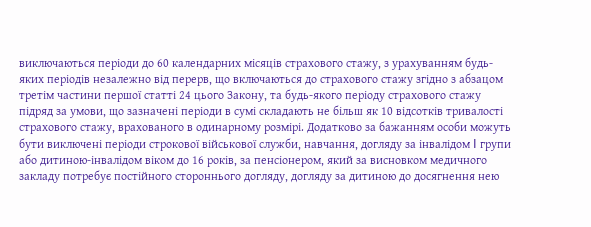виключаються періоди до 60 календарних місяців страхового стажу, з урахуванням будь-яких періодів незалежно від перерв, що включаються до страхового стажу згідно з абзацом третім частини першої статті 24 цього Закону, та будь-якого періоду страхового стажу підряд за умови, що зазначені періоди в сумі складають не більш як 10 відсотків тривалості страхового стажу, врахованого в одинарному розмірі. Додатково за бажанням особи можуть бути виключені періоди строкової військової служби, навчання, догляду за інвалідом I групи або дитиною-інвалідом віком до 16 років, за пенсіонером, який за висновком медичного закладу потребує постійного стороннього догляду, догляду за дитиною до досягнення нею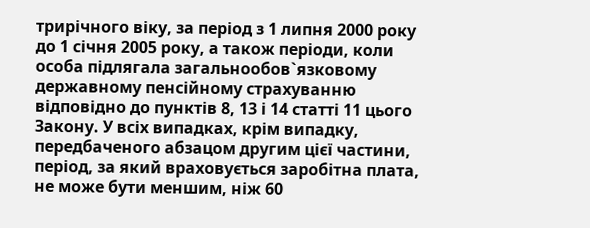трирічного віку, за період з 1 липня 2000 року до 1 січня 2005 року, а також періоди, коли особа підлягала загальнообов`язковому державному пенсійному страхуванню відповідно до пунктів 8, 13 і 14 статті 11 цього Закону. У всіх випадках, крім випадку, передбаченого абзацом другим цієї частини, період, за який враховується заробітна плата, не може бути меншим, ніж 60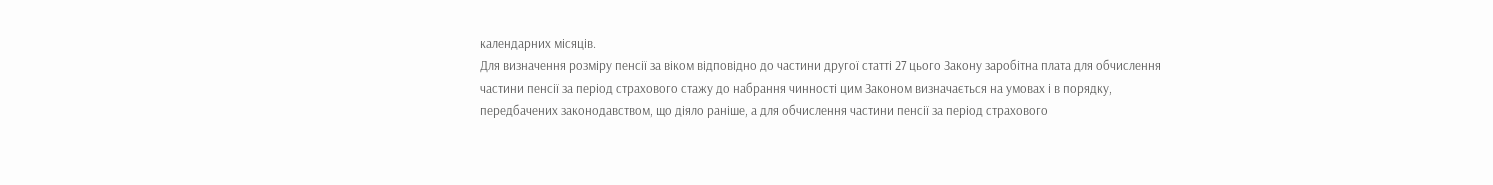календарних місяців.
Для визначення розміру пенсії за віком відповідно до частини другої статті 27 цього Закону заробітна плата для обчислення частини пенсії за період страхового стажу до набрання чинності цим Законом визначається на умовах і в порядку, передбачених законодавством, що діяло раніше, а для обчислення частини пенсії за період страхового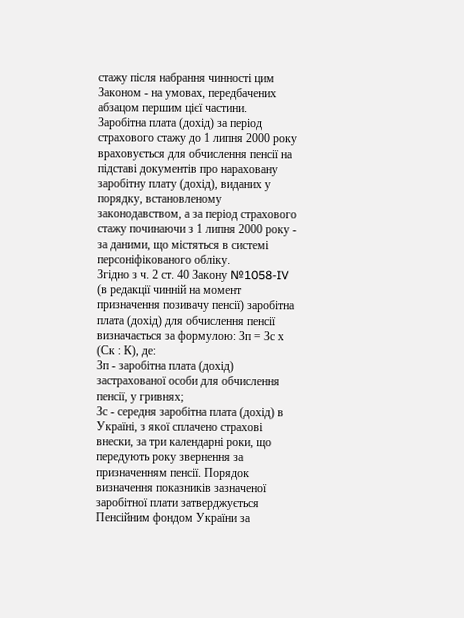стажу після набрання чинності цим Законом - на умовах, передбачених абзацом першим цієї частини.
Заробітна плата (дохід) за період страхового стажу до 1 липня 2000 року враховується для обчислення пенсії на підставі документів про нараховану заробітну плату (дохід), виданих у порядку, встановленому законодавством, а за період страхового стажу починаючи з 1 липня 2000 року - за даними, що містяться в системі персоніфікованого обліку.
Згідно з ч. 2 ст. 40 Закону №1058-IV (в редакції чинній на момент призначення позивачу пенсії) заробітна плата (дохід) для обчислення пенсії визначається за формулою: Зп = Зс х (Ск : К), де:
Зп - заробітна плата (дохід) застрахованої особи для обчислення пенсії, у гривнях;
Зс - середня заробітна плата (дохід) в Україні, з якої сплачено страхові внески, за три календарні роки, що передують року звернення за призначенням пенсії. Порядок визначення показників зазначеної заробітної плати затверджується Пенсійним фондом України за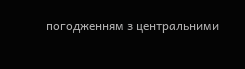погодженням з центральними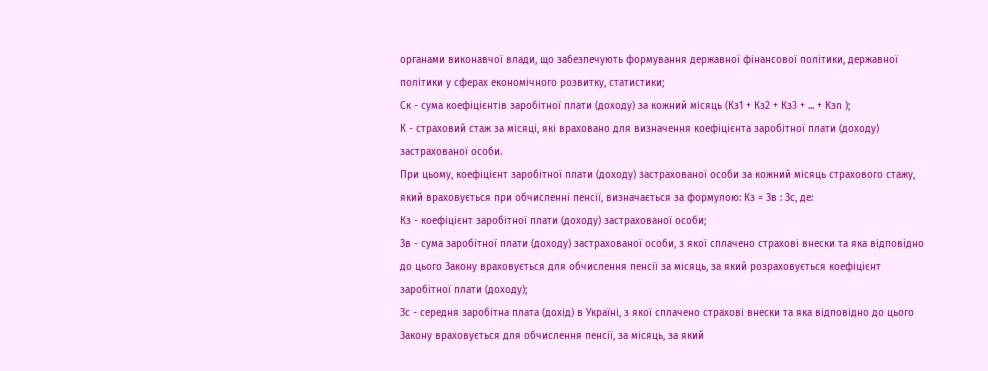органами виконавчої влади, що забезпечують формування державної фінансової політики, державної політики у сферах економічного розвитку, статистики;
Ск - сума коефіцієнтів заробітної плати (доходу) за кожний місяць (Кз1 + Кз2 + Кз3 + ... + Кзn );
К - страховий стаж за місяці, які враховано для визначення коефіцієнта заробітної плати (доходу) застрахованої особи.
При цьому, коефіцієнт заробітної плати (доходу) застрахованої особи за кожний місяць страхового стажу, який враховується при обчисленні пенсії, визначається за формулою: Кз = Зв : Зс, де:
Кз - коефіцієнт заробітної плати (доходу) застрахованої особи;
Зв - сума заробітної плати (доходу) застрахованої особи, з якої сплачено страхові внески та яка відповідно до цього Закону враховується для обчислення пенсії за місяць, за який розраховується коефіцієнт заробітної плати (доходу);
Зс - середня заробітна плата (дохід) в Україні, з якої сплачено страхові внески та яка відповідно до цього Закону враховується для обчислення пенсії, за місяць, за який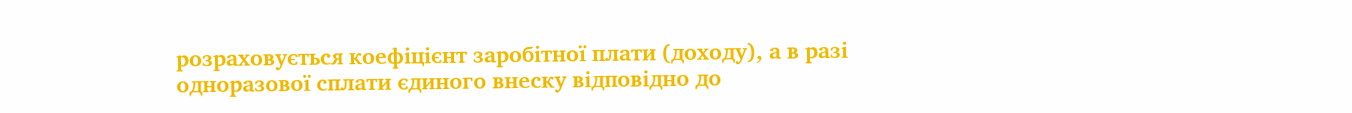розраховується коефіцієнт заробітної плати (доходу), а в разі одноразової сплати єдиного внеску відповідно до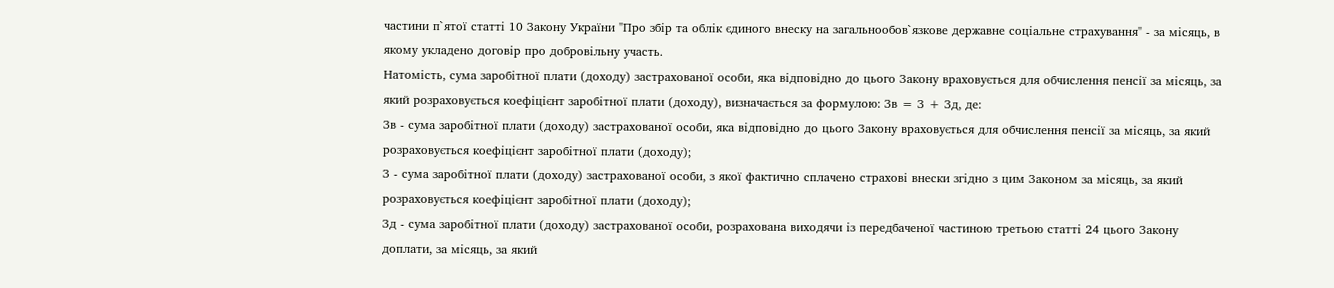частини п`ятої статті 10 Закону України "Про збір та облік єдиного внеску на загальнообов`язкове державне соціальне страхування" - за місяць, в якому укладено договір про добровільну участь.
Натомість, сума заробітної плати (доходу) застрахованої особи, яка відповідно до цього Закону враховується для обчислення пенсії за місяць, за який розраховується коефіцієнт заробітної плати (доходу), визначається за формулою: Зв = З + Зд, де:
Зв - сума заробітної плати (доходу) застрахованої особи, яка відповідно до цього Закону враховується для обчислення пенсії за місяць, за який розраховується коефіцієнт заробітної плати (доходу);
З - сума заробітної плати (доходу) застрахованої особи, з якої фактично сплачено страхові внески згідно з цим Законом за місяць, за який розраховується коефіцієнт заробітної плати (доходу);
Зд - сума заробітної плати (доходу) застрахованої особи, розрахована виходячи із передбаченої частиною третьою статті 24 цього Закону доплати, за місяць, за який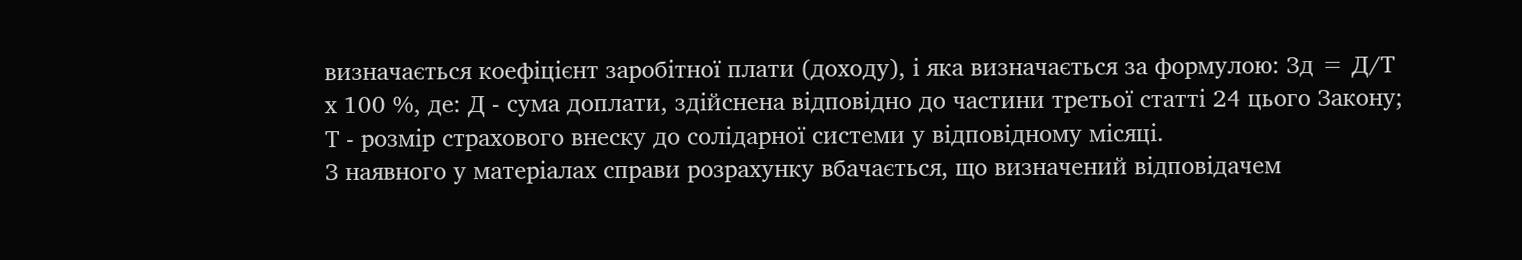визначається коефіцієнт заробітної плати (доходу), і яка визначається за формулою: Зд = Д/Т х 100 %, де: Д - сума доплати, здійснена відповідно до частини третьої статті 24 цього Закону; Т - розмір страхового внеску до солідарної системи у відповідному місяці.
З наявного у матеріалах справи розрахунку вбачається, що визначений відповідачем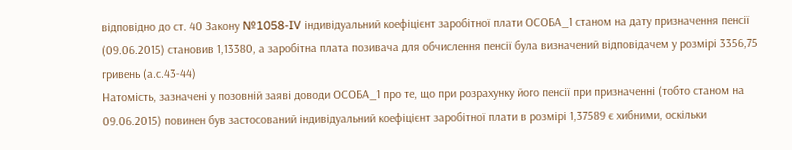відповідно до ст. 40 Закону №1058-IV індивідуальний коефіцієнт заробітної плати ОСОБА_1 станом на дату призначення пенсії (09.06.2015) становив 1,13380, а заробітна плата позивача для обчислення пенсії була визначений відповідачем у розмірі 3356,75 гривень (а.с.43-44)
Натомість, зазначені у позовній заяві доводи ОСОБА_1 про те, що при розрахунку його пенсії при призначенні (тобто станом на 09.06.2015) повинен був застосований індивідуальний коефіцієнт заробітної плати в розмірі 1,37589 є хибними, оскільки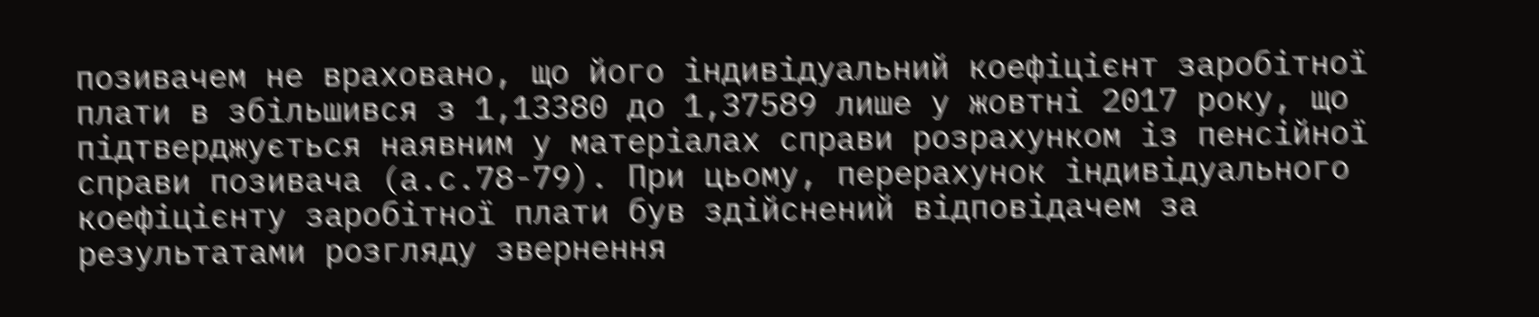позивачем не враховано, що його індивідуальний коефіцієнт заробітної плати в збільшився з 1,13380 до 1,37589 лише у жовтні 2017 року, що підтверджується наявним у матеріалах справи розрахунком із пенсійної справи позивача (а.с.78-79). При цьому, перерахунок індивідуального коефіцієнту заробітної плати був здійснений відповідачем за результатами розгляду звернення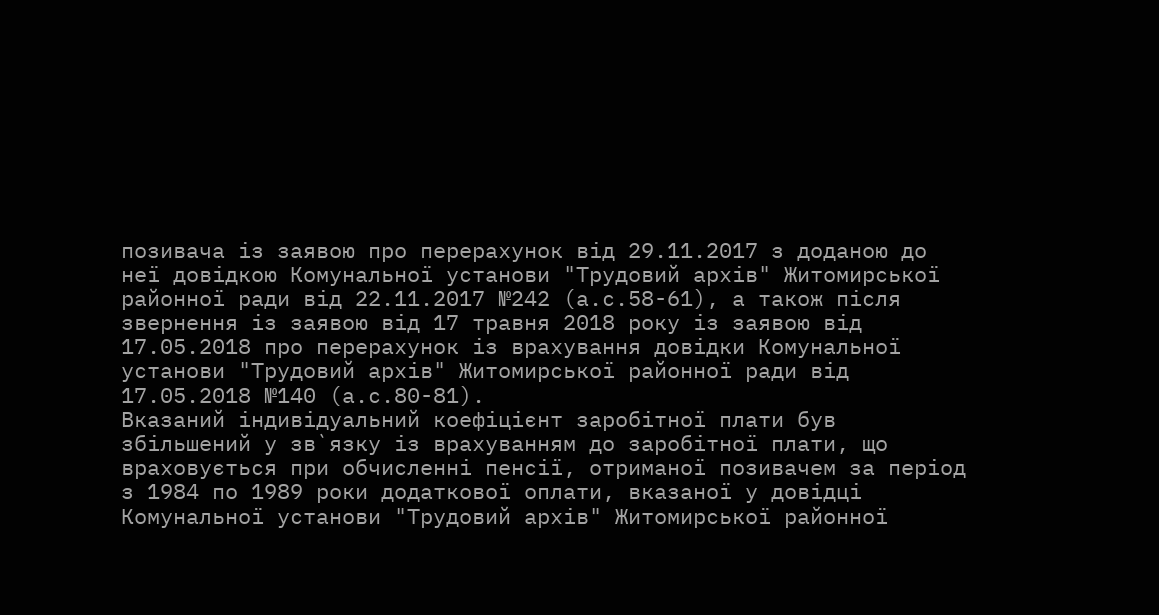позивача із заявою про перерахунок від 29.11.2017 з доданою до неї довідкою Комунальної установи "Трудовий архів" Житомирської районної ради від 22.11.2017 №242 (а.с.58-61), а також після звернення із заявою від 17 травня 2018 року із заявою від 17.05.2018 про перерахунок із врахування довідки Комунальної установи "Трудовий архів" Житомирської районної ради від 17.05.2018 №140 (а.с.80-81).
Вказаний індивідуальний коефіцієнт заробітної плати був збільшений у зв`язку із врахуванням до заробітної плати, що враховується при обчисленні пенсії, отриманої позивачем за період з 1984 по 1989 роки додаткової оплати, вказаної у довідці Комунальної установи "Трудовий архів" Житомирської районної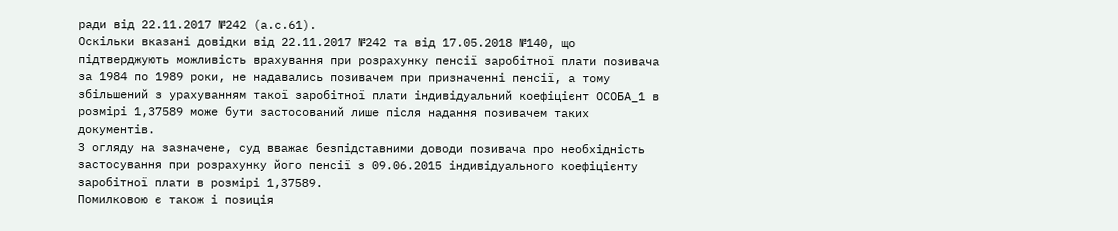ради від 22.11.2017 №242 (а.с.61).
Оскільки вказані довідки від 22.11.2017 №242 та від 17.05.2018 №140, що підтверджують можливість врахування при розрахунку пенсії заробітної плати позивача за 1984 по 1989 роки, не надавались позивачем при призначенні пенсії, а тому збільшений з урахуванням такої заробітної плати індивідуальний коефіцієнт ОСОБА_1 в розмірі 1,37589 може бути застосований лише після надання позивачем таких документів.
З огляду на зазначене, суд вважає безпідставними доводи позивача про необхідність застосування при розрахунку його пенсії з 09.06.2015 індивідуального коефіцієнту заробітної плати в розмірі 1,37589.
Помилковою є також і позиція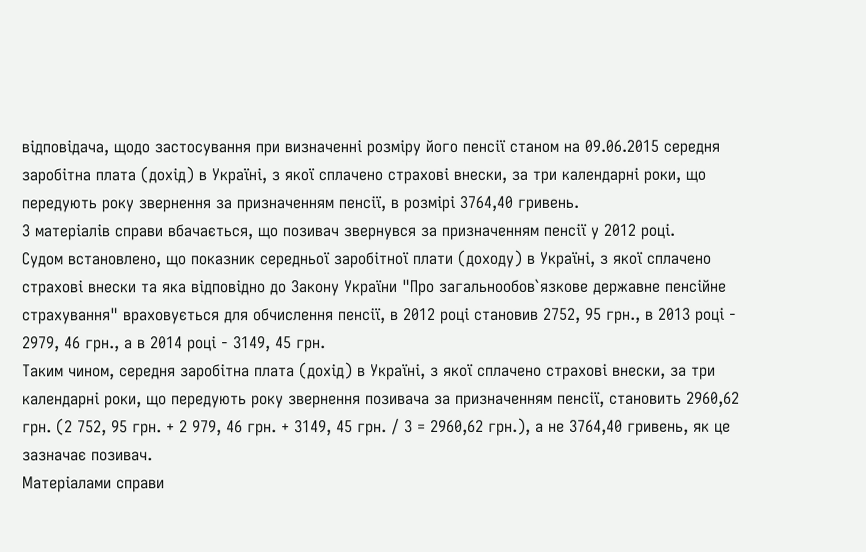відповідача, щодо застосування при визначенні розміру його пенсії станом на 09.06.2015 середня заробітна плата (дохід) в Україні, з якої сплачено страхові внески, за три календарні роки, що передують року звернення за призначенням пенсії, в розмірі 3764,40 гривень.
З матеріалів справи вбачається, що позивач звернувся за призначенням пенсії у 2012 році.
Судом встановлено, що показник середньої заробітної плати (доходу) в Україні, з якої сплачено страхові внески та яка відповідно до Закону України "Про загальнообов`язкове державне пенсійне страхування" враховується для обчислення пенсії, в 2012 році становив 2752, 95 грн., в 2013 році - 2979, 46 грн., а в 2014 році - 3149, 45 грн.
Таким чином, середня заробітна плата (дохід) в Україні, з якої сплачено страхові внески, за три календарні роки, що передують року звернення позивача за призначенням пенсії, становить 2960,62 грн. (2 752, 95 грн. + 2 979, 46 грн. + 3149, 45 грн. / 3 = 2960,62 грн.), а не 3764,40 гривень, як це зазначає позивач.
Матеріалами справи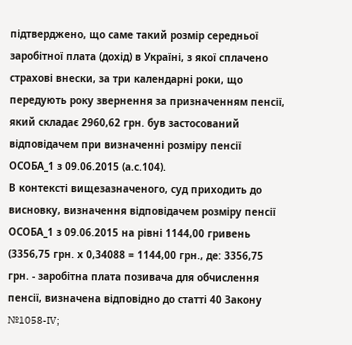підтверджено, що саме такий розмір середньої заробітної плата (дохід) в Україні, з якої сплачено страхові внески, за три календарні роки, що передують року звернення за призначенням пенсії, який складає 2960,62 грн. був застосований відповідачем при визначенні розміру пенсії ОСОБА_1 з 09.06.2015 (а.с.104).
В контексті вищезазначеного, суд приходить до висновку, визначення відповідачем розміру пенсії ОСОБА_1 з 09.06.2015 на рівні 1144,00 гривень (3356,75 грн. х 0,34088 = 1144,00 грн., де: 3356,75 грн. - заробітна плата позивача для обчислення пенсії, визначена відповідно до статті 40 Закону №1058-IV;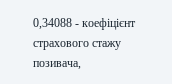0,34088 - коефіцієнт страхового стажу позивача,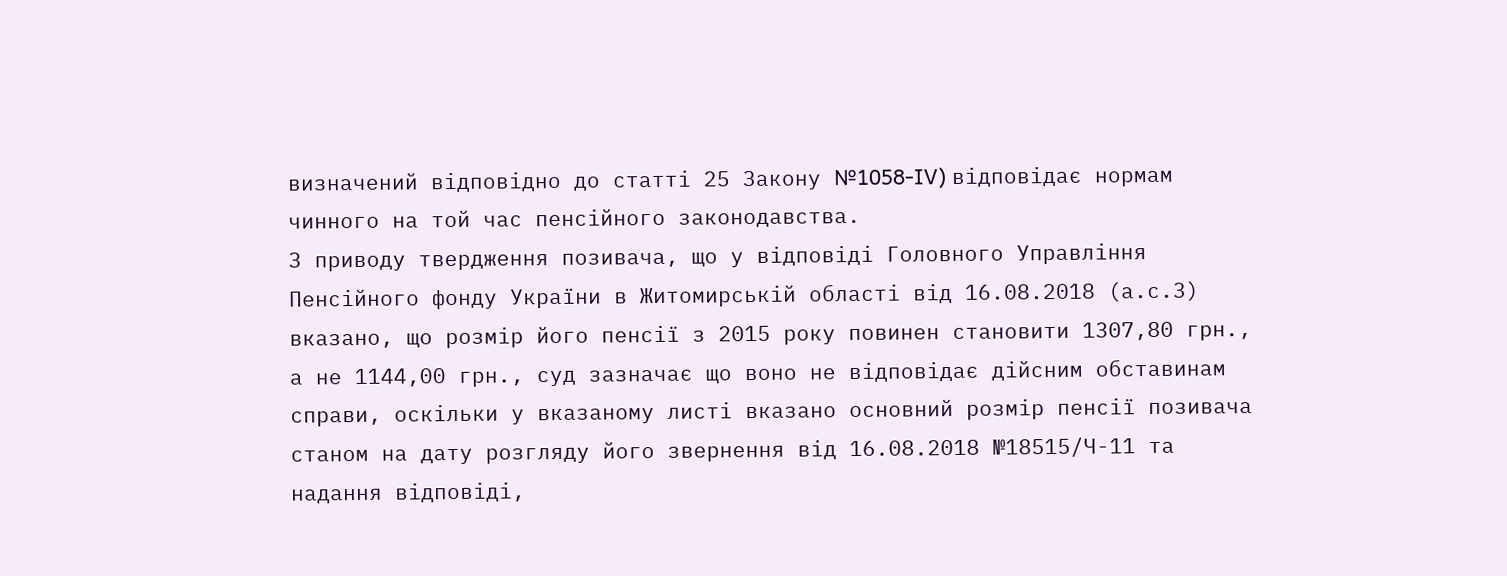визначений відповідно до статті 25 Закону №1058-IV) відповідає нормам чинного на той час пенсійного законодавства.
З приводу твердження позивача, що у відповіді Головного Управління Пенсійного фонду України в Житомирській області від 16.08.2018 (а.с.3) вказано, що розмір його пенсії з 2015 року повинен становити 1307,80 грн., а не 1144,00 грн., суд зазначає що воно не відповідає дійсним обставинам справи, оскільки у вказаному листі вказано основний розмір пенсії позивача станом на дату розгляду його звернення від 16.08.2018 №18515/Ч-11 та надання відповіді,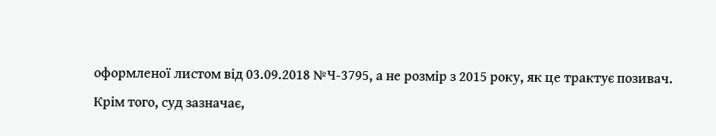оформленої листом від 03.09.2018 №Ч-3795, а не розмір з 2015 року, як це трактує позивач.
Крім того, суд зазначає,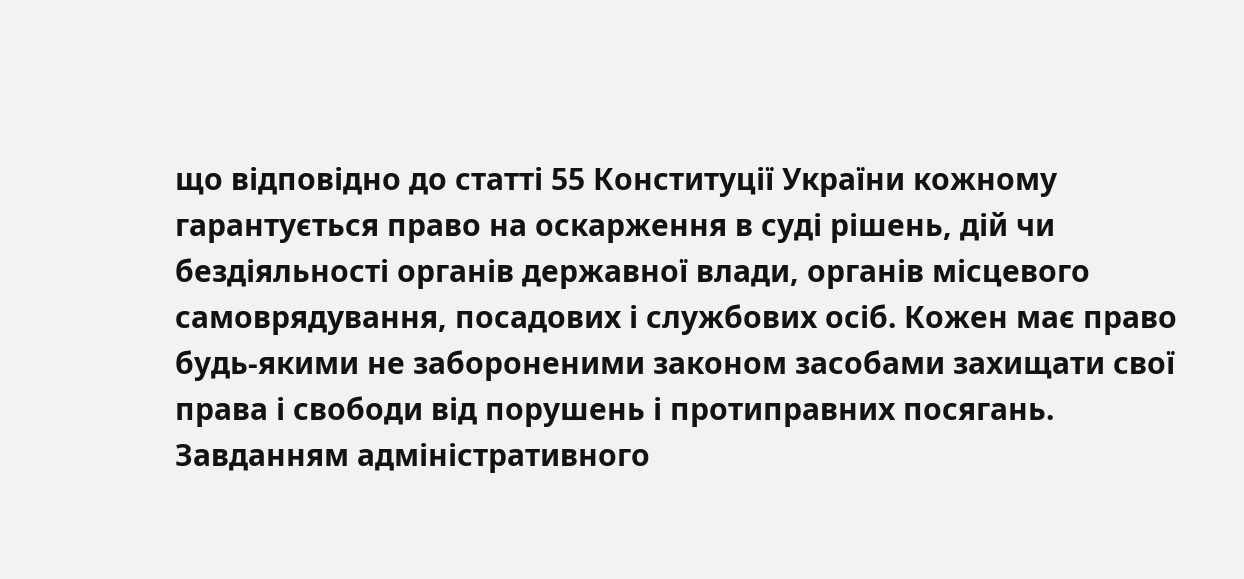що відповідно до статті 55 Конституції України кожному гарантується право на оскарження в суді рішень, дій чи бездіяльності органів державної влади, органів місцевого самоврядування, посадових і службових осіб. Кожен має право будь-якими не забороненими законом засобами захищати свої права і свободи від порушень і протиправних посягань.
Завданням адміністративного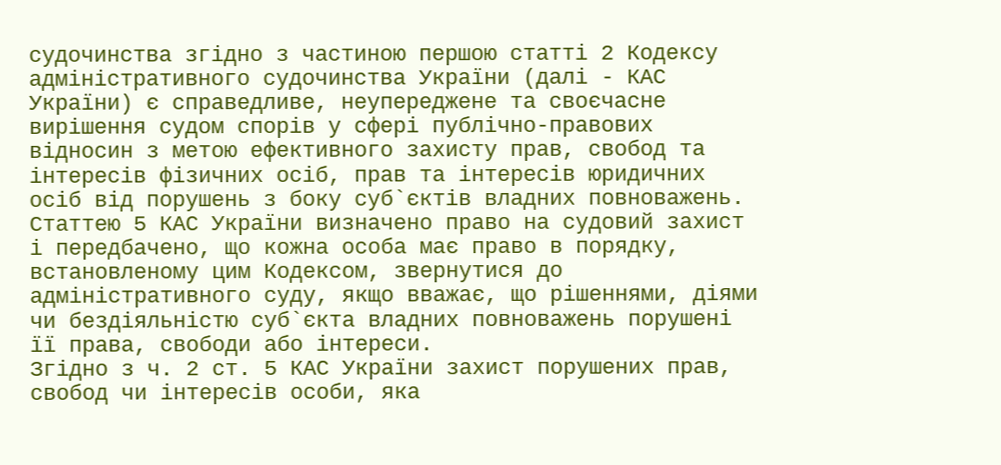судочинства згідно з частиною першою статті 2 Кодексу адміністративного судочинства України (далі - КАС України) є справедливе, неупереджене та своєчасне вирішення судом спорів у сфері публічно-правових відносин з метою ефективного захисту прав, свобод та інтересів фізичних осіб, прав та інтересів юридичних осіб від порушень з боку суб`єктів владних повноважень.
Статтею 5 КАС України визначено право на судовий захист і передбачено, що кожна особа має право в порядку, встановленому цим Кодексом, звернутися до адміністративного суду, якщо вважає, що рішеннями, діями чи бездіяльністю суб`єкта владних повноважень порушені її права, свободи або інтереси.
Згідно з ч. 2 ст. 5 КАС України захист порушених прав, свобод чи інтересів особи, яка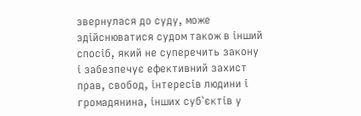звернулася до суду, може здійснюватися судом також в інший спосіб, який не суперечить закону і забезпечує ефективний захист прав, свобод, інтересів людини і громадянина, інших суб`єктів у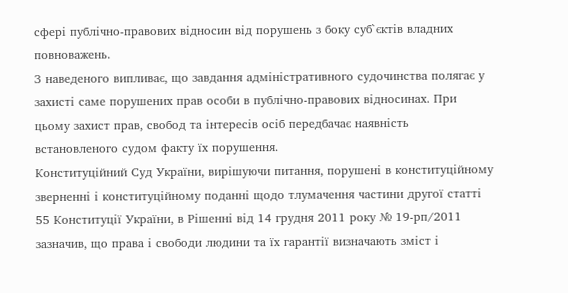сфері публічно-правових відносин від порушень з боку суб`єктів владних повноважень.
З наведеного випливає, що завдання адміністративного судочинства полягає у захисті саме порушених прав особи в публічно-правових відносинах. При цьому захист прав, свобод та інтересів осіб передбачає наявність встановленого судом факту їх порушення.
Конституційний Суд України, вирішуючи питання, порушені в конституційному зверненні і конституційному поданні щодо тлумачення частини другої статті 55 Конституції України, в Рішенні від 14 грудня 2011 року № 19-рп/2011 зазначив, що права і свободи людини та їх гарантії визначають зміст і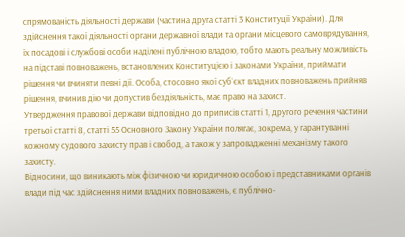спрямованість діяльності держави (частина друга статті 3 Конституції України). Для здійснення такої діяльності органи державної влади та органи місцевого самоврядування, їх посадові і службові особи наділені публічною владою, тобто мають реальну можливість на підставі повноважень, встановлених Конституцією і законами України, приймати рішення чи вчиняти певні дії. Особа, стосовно якої суб`єкт владних повноважень прийняв рішення, вчинив дію чи допустив бездіяльність, має право на захист.
Утвердження правової держави відповідно до приписів статті 1, другого речення частини третьої статті 8, статті 55 Основного Закону України полягає, зокрема, у гарантуванні кожному судового захисту прав і свобод, а також у запровадженні механізму такого захисту.
Відносини, що виникають між фізичною чи юридичною особою і представниками органів влади під час здійснення ними владних повноважень, є публічно-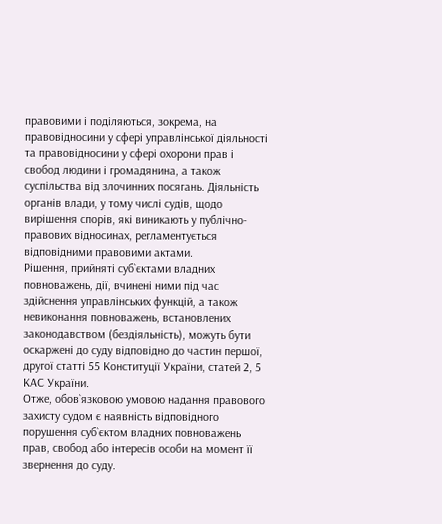правовими і поділяються, зокрема, на правовідносини у сфері управлінської діяльності та правовідносини у сфері охорони прав і свобод людини і громадянина, а також суспільства від злочинних посягань. Діяльність органів влади, у тому числі судів, щодо вирішення спорів, які виникають у публічно-правових відносинах, регламентується відповідними правовими актами.
Рішення, прийняті суб`єктами владних повноважень, дії, вчинені ними під час здійснення управлінських функцій, а також невиконання повноважень, встановлених законодавством (бездіяльність), можуть бути оскаржені до суду відповідно до частин першої, другої статті 55 Конституції України, статей 2, 5 КАС України.
Отже, обов`язковою умовою надання правового захисту судом є наявність відповідного порушення суб`єктом владних повноважень прав, свобод або інтересів особи на момент її звернення до суду.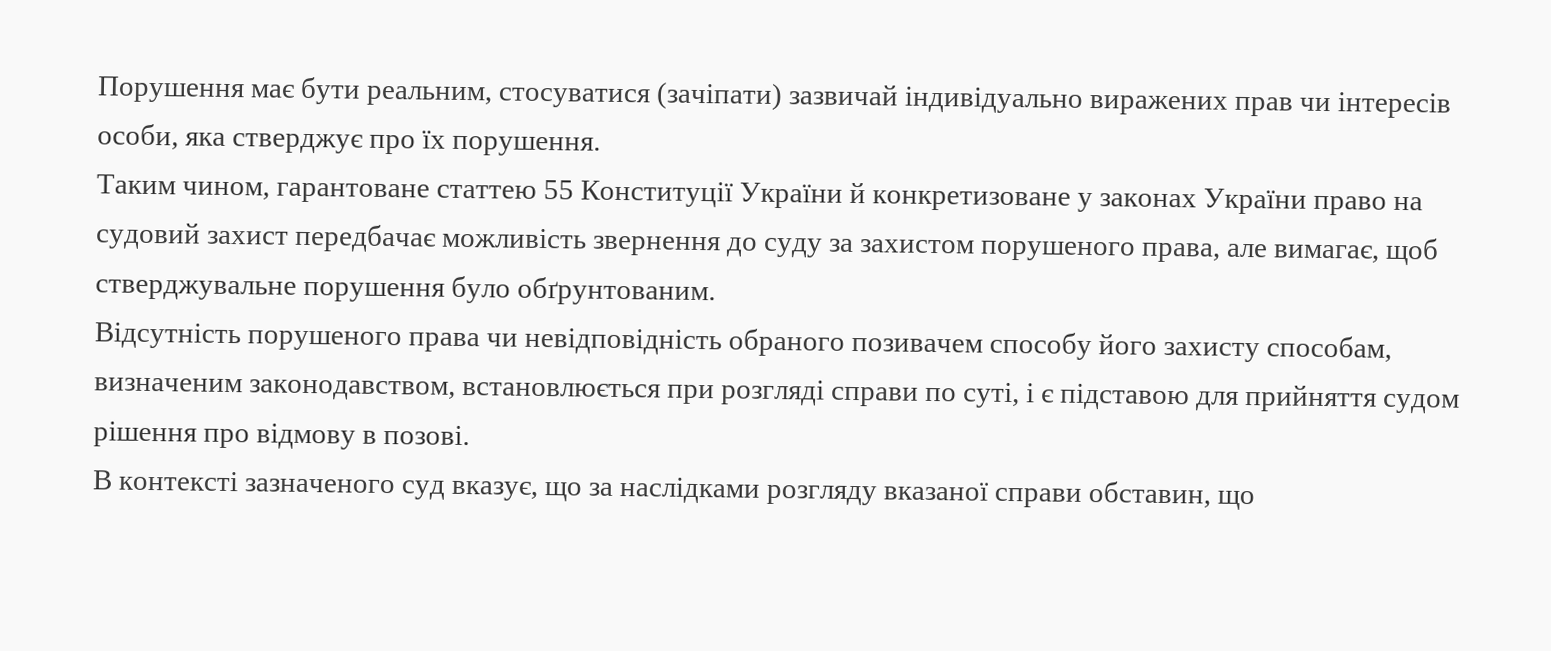Порушення має бути реальним, стосуватися (зачіпати) зазвичай індивідуально виражених прав чи інтересів особи, яка стверджує про їх порушення.
Таким чином, гарантоване статтею 55 Конституції України й конкретизоване у законах України право на судовий захист передбачає можливість звернення до суду за захистом порушеного права, але вимагає, щоб стверджувальне порушення було обґрунтованим.
Відсутність порушеного права чи невідповідність обраного позивачем способу його захисту способам, визначеним законодавством, встановлюється при розгляді справи по суті, і є підставою для прийняття судом рішення про відмову в позові.
В контексті зазначеного суд вказує, що за наслідками розгляду вказаної справи обставин, що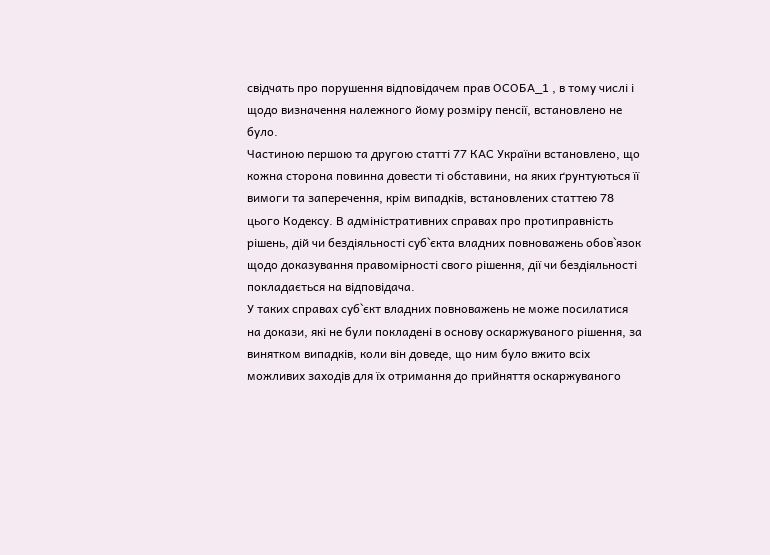свідчать про порушення відповідачем прав ОСОБА_1 , в тому числі і щодо визначення належного йому розміру пенсії, встановлено не було.
Частиною першою та другою статті 77 КАС України встановлено, що кожна сторона повинна довести ті обставини, на яких ґрунтуються її вимоги та заперечення, крім випадків, встановлених статтею 78 цього Кодексу. В адміністративних справах про протиправність рішень, дій чи бездіяльності суб`єкта владних повноважень обов`язок щодо доказування правомірності свого рішення, дії чи бездіяльності покладається на відповідача.
У таких справах суб`єкт владних повноважень не може посилатися на докази, які не були покладені в основу оскаржуваного рішення, за винятком випадків, коли він доведе, що ним було вжито всіх можливих заходів для їх отримання до прийняття оскаржуваного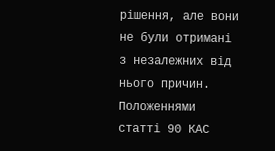рішення, але вони не були отримані з незалежних від нього причин.
Положеннями статті 90 КАС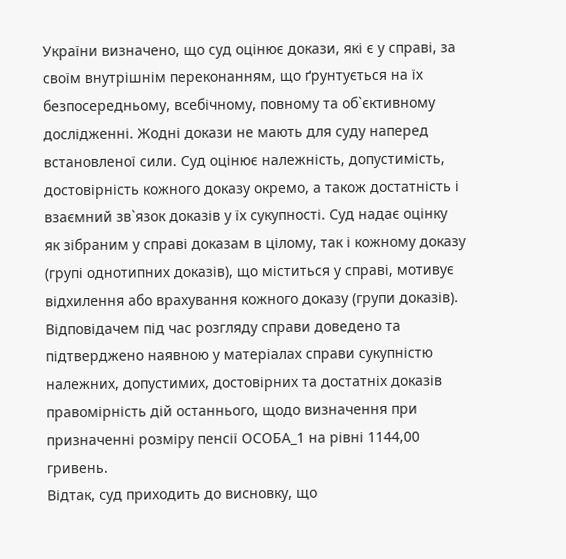України визначено, що суд оцінює докази, які є у справі, за своїм внутрішнім переконанням, що ґрунтується на їх безпосередньому, всебічному, повному та об`єктивному дослідженні. Жодні докази не мають для суду наперед встановленої сили. Суд оцінює належність, допустимість, достовірність кожного доказу окремо, а також достатність і взаємний зв`язок доказів у їх сукупності. Суд надає оцінку як зібраним у справі доказам в цілому, так і кожному доказу (групі однотипних доказів), що міститься у справі, мотивує відхилення або врахування кожного доказу (групи доказів).
Відповідачем під час розгляду справи доведено та підтверджено наявною у матеріалах справи сукупністю належних, допустимих, достовірних та достатніх доказів правомірність дій останнього, щодо визначення при призначенні розміру пенсії ОСОБА_1 на рівні 1144,00 гривень.
Відтак, суд приходить до висновку, що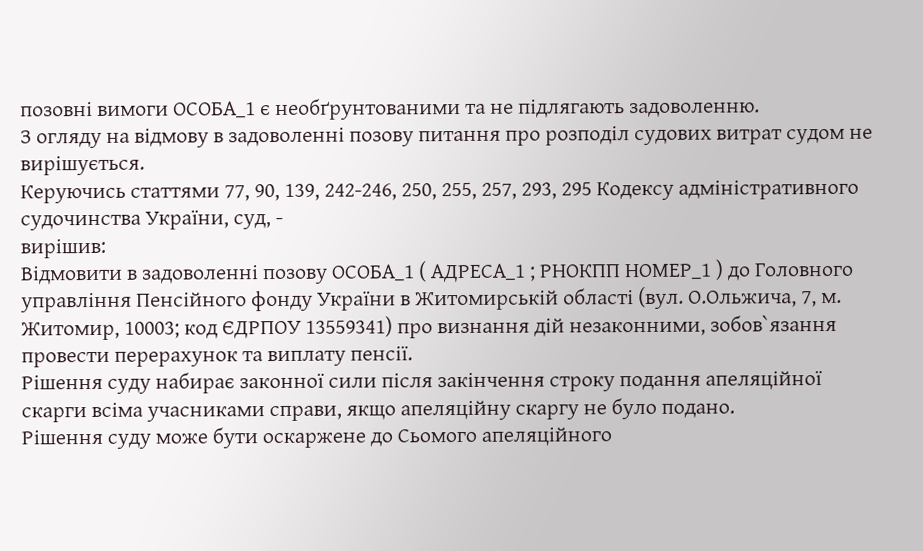позовні вимоги ОСОБА_1 є необґрунтованими та не підлягають задоволенню.
З огляду на відмову в задоволенні позову питання про розподіл судових витрат судом не вирішується.
Керуючись статтями 77, 90, 139, 242-246, 250, 255, 257, 293, 295 Кодексу адміністративного судочинства України, суд, -
вирішив:
Відмовити в задоволенні позову ОСОБА_1 ( АДРЕСА_1 ; РНОКПП НОМЕР_1 ) до Головного управління Пенсійного фонду України в Житомирській області (вул. О.Ольжича, 7, м. Житомир, 10003; код ЄДРПОУ 13559341) про визнання дій незаконними, зобов`язання провести перерахунок та виплату пенсії.
Рішення суду набирає законної сили після закінчення строку подання апеляційної скарги всіма учасниками справи, якщо апеляційну скаргу не було подано.
Рішення суду може бути оскаржене до Сьомого апеляційного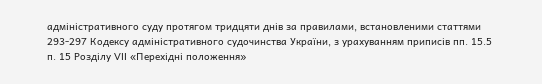адміністративного суду протягом тридцяти днів за правилами, встановленими статтями 293-297 Кодексу адміністративного судочинства України, з урахуванням приписів пп. 15.5 п. 15 Розділу VII «Перехідні положення»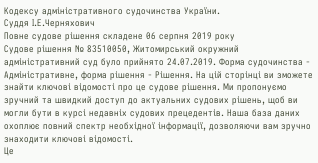Кодексу адміністративного судочинства України.
Суддя І.Е.Черняхович
Повне судове рішення складене 06 серпня 2019 року
Судове рішення № 83510050, Житомирський окружний адміністративний суд було прийнято 24.07.2019. Форма судочинства - Адміністративне, форма рішення - Рішення. На цій сторінці ви зможете знайти ключові відомості про це судове рішення. Ми пропонуємо зручний та швидкий доступ до актуальних судових рішень, щоб ви могли бути в курсі недавніх судових прецедентів. Наша база даних охоплює повний спектр необхідної інформації, дозволяючи вам зручно знаходити ключові відомості.
Це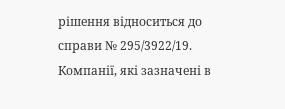рішення відноситься до справи № 295/3922/19. Компанії, які зазначені в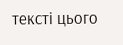тексті цього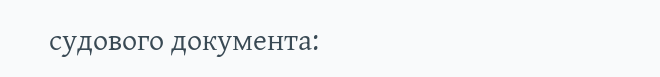судового документа: